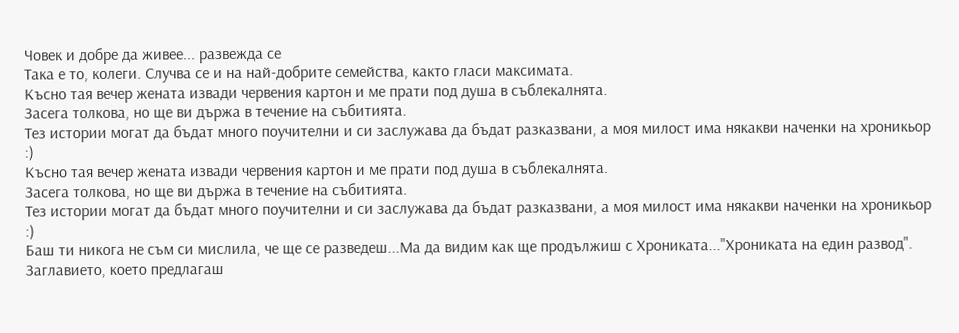Човек и добре да живее... развежда се
Така е то, колеги. Случва се и на най-добрите семейства, както гласи максимата.
Късно тая вечер жената извади червения картон и ме прати под душа в съблекалнята.
Засега толкова, но ще ви държа в течение на събитията.
Тез истории могат да бъдат много поучителни и си заслужава да бъдат разказвани, а моя милост има някакви наченки на хроникьор :)
Късно тая вечер жената извади червения картон и ме прати под душа в съблекалнята.
Засега толкова, но ще ви държа в течение на събитията.
Тез истории могат да бъдат много поучителни и си заслужава да бъдат разказвани, а моя милост има някакви наченки на хроникьор :)
Баш ти никога не съм си мислила, че ще се разведеш...Ма да видим как ще продължиш с Хрониката..."Хрониката на един развод".
Заглавието, което предлагаш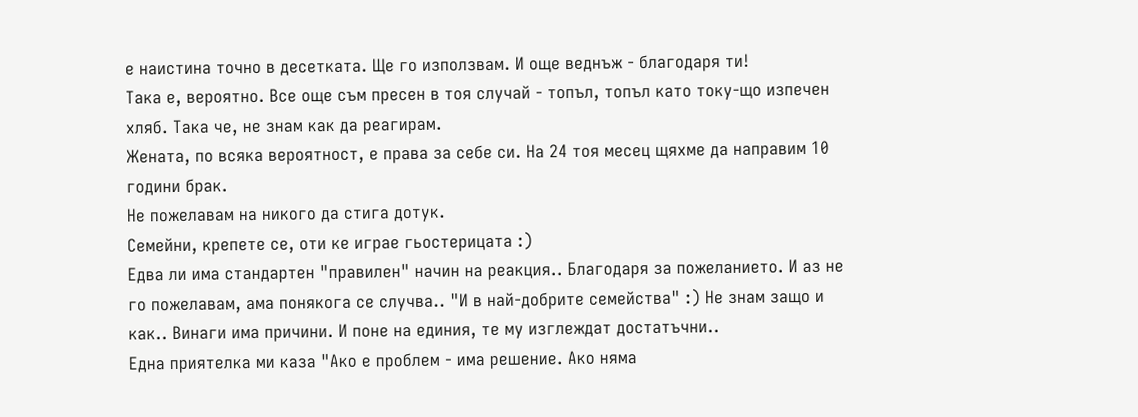е наистина точно в десетката. Ще го използвам. И още веднъж - благодаря ти!
Така е, вероятно. Все още съм пресен в тоя случай - топъл, топъл като току-що изпечен хляб. Така че, не знам как да реагирам.
Жената, по всяка вероятност, е права за себе си. На 24 тоя месец щяхме да направим 10 години брак.
Не пожелавам на никого да стига дотук.
Семейни, крепете се, оти ке играе гьостерицата :)
Едва ли има стандартен "правилен" начин на реакция.. Благодаря за пожеланието. И аз не го пожелавам, ама понякога се случва.. "И в най-добрите семейства" :) Не знам защо и как.. Винаги има причини. И поне на единия, те му изглеждат достатъчни..
Една приятелка ми каза "Ако е проблем - има решение. Ако няма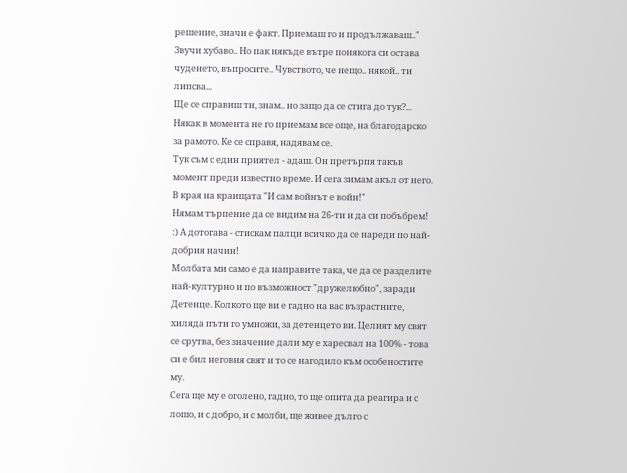решение, значи е факт. Приемаш го и продължаваш.." Звучи хубаво.. Но пак някъде вътре понякога си остава чуденето, въпросите.. Чувството, че нещо.. някой.. ти липсва...
Ще се справиш ти, знам.. но защо да се стига до тук?...
Някак в момента не го приемам все още, на благодарско за рамото. Ке се справя, надявам се.
Тук съм с един приятел - адаш. Он претърпя такъв момент преди известно време. И сега зимам акъл от него.
В края на краищата "И сам войнът е войн!"
Нямам търпение да се видим на 26-ти и да си побъбрем! :) А дотогава - стискам палци всичко да се нареди по най-добрия начин!
Молбата ми само е да направите така, че да се разделите най-културно и по възможност "дружелюбно", заради Детенце. Колкото ще ви е гадно на вас възрастните, хиляда пъти го умножи, за детенцето ви. Целият му свят се срутва, без значение дали му е харесвал на 100% - това си е бил неговия свят и то се нагодило към особеностите му.
Сега ще му е оголено, гадно, то ще опита да реагира и с лошо, и с добро, и с молби, ще живее дълго с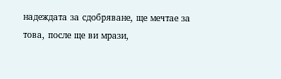надеждата за сдобряване, ще мечтае за това, после ще ви мрази,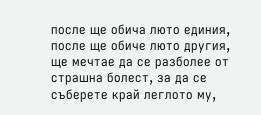после ще обича люто единия, после ще обиче люто другия, ще мечтае да се разболее от страшна болест, за да се съберете край леглото му,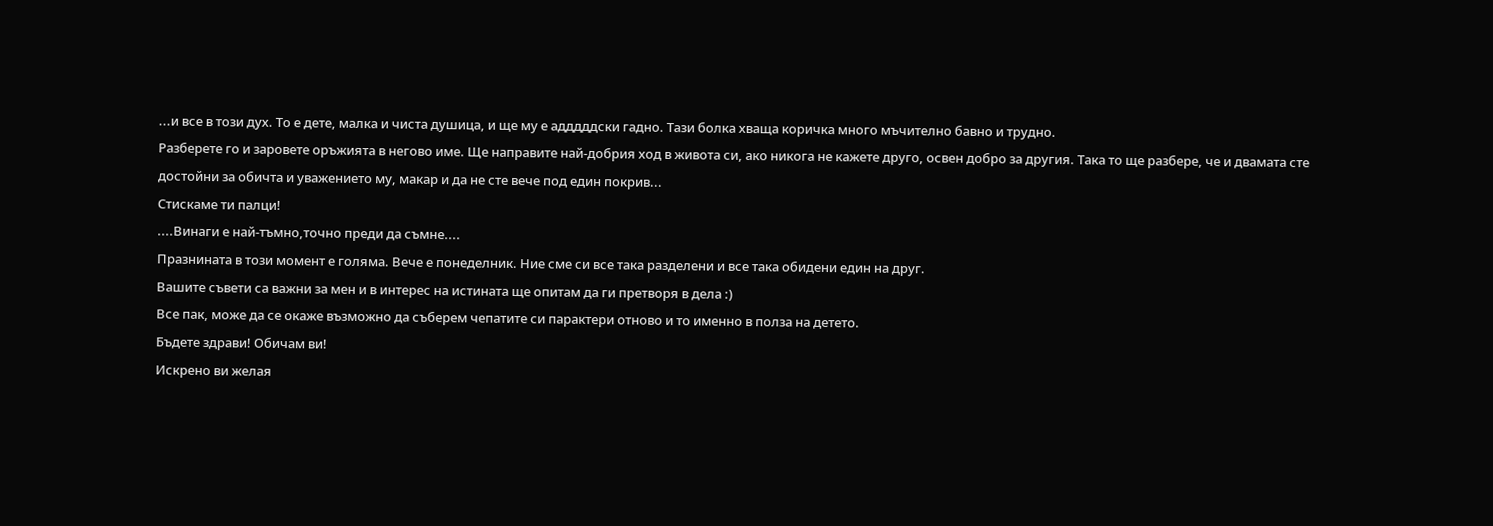...и все в този дух. То е дете, малка и чиста душица, и ще му е адддддски гадно. Тази болка хваща коричка много мъчително бавно и трудно.
Разберете го и заровете оръжията в негово име. Ще направите най-добрия ход в живота си, ако никога не кажете друго, освен добро за другия. Така то ще разбере, че и двамата сте достойни за обичта и уважението му, макар и да не сте вече под един покрив...
Стискаме ти палци!
....Винаги е най-тъмно,точно преди да съмне....
Празнината в този момент е голяма. Вече е понеделник. Ние сме си все така разделени и все така обидени един на друг.
Вашите съвети са важни за мен и в интерес на истината ще опитам да ги претворя в дела :)
Все пак, може да се окаже възможно да съберем чепатите си парактери отново и то именно в полза на детето.
Бъдете здрави! Обичам ви!
Искрено ви желая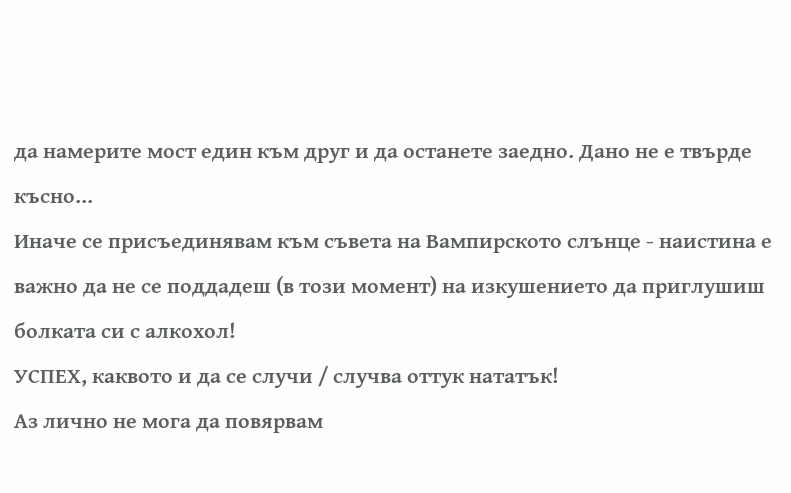да намерите мост един към друг и да останете заедно. Дано не е твърде късно...
Иначе се присъединявам към съвета на Вампирското слънце - наистина е важно да не се поддадеш (в този момент) на изкушението да приглушиш болката си с алкохол!
УСПЕХ, каквото и да се случи / случва оттук нататък!
Аз лично не мога да повярвам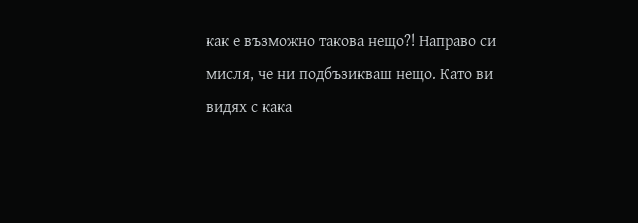как е възможно такова нещо?! Направо си мисля, че ни подбъзикваш нещо. Като ви видях с кака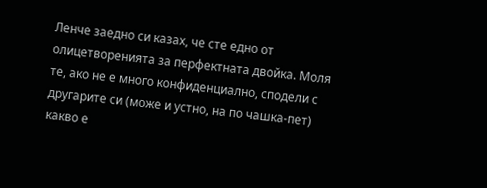Ленче заедно си казах, че сте едно от олицетворенията за перфектната двойка. Моля те, ако не е много конфиденциално, сподели с другарите си (може и устно, на по чашка-пет) какво е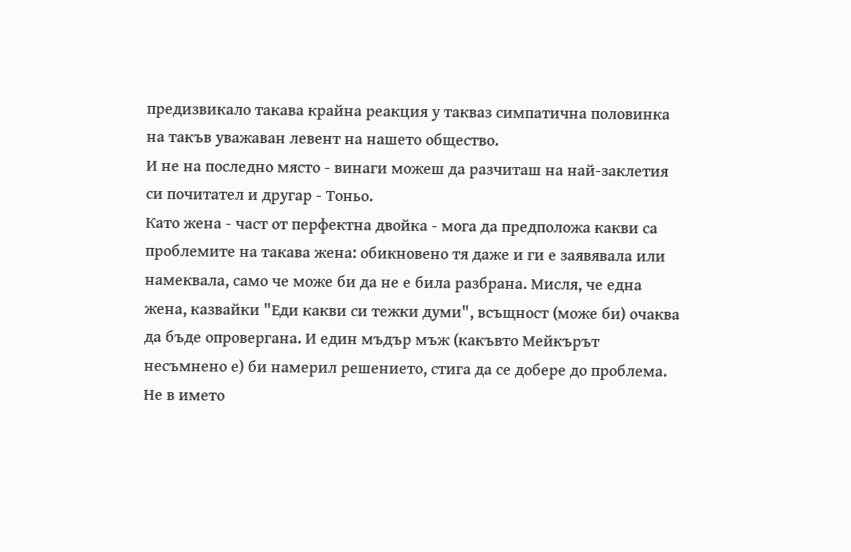предизвикало такава крайна реакция у такваз симпатична половинка на такъв уважаван левент на нашето общество.
И не на последно място - винаги можеш да разчиташ на най-заклетия си почитател и другар - Тоньо.
Като жена - част от перфектна двойка - мога да предположа какви са проблемите на такава жена: обикновено тя даже и ги е заявявала или намеквала, само че може би да не е била разбрана. Мисля, че една жена, казвайки "Еди какви си тежки думи", всъщност (може би) очаква да бъде опровергана. И един мъдър мъж (какъвто Мейкърът несъмнено е) би намерил решението, стига да се добере до проблема. Не в името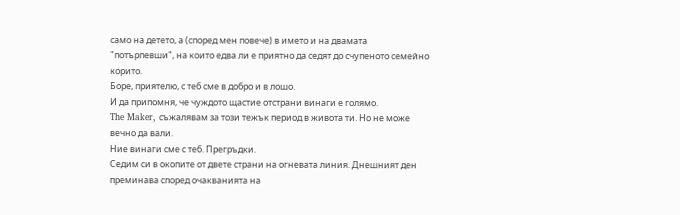само на детето, а (според мен повече) в името и на двамата "потърпевши", на които едва ли е приятно да седят до счупеното семейно корито.
Боре, приятелю, с теб сме в добро и в лошо.
И да припомня, че чуждото щастие отстрани винаги е голямо.
The Maker, съжалявам за този тежък период в живота ти. Но не може вечно да вали.
Ние винаги сме с теб. Прегръдки.
Седим си в окопите от двете страни на огневата линия. Днешният ден преминава според очакванията на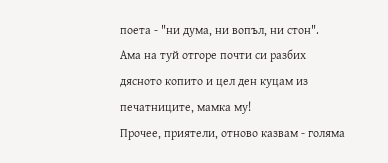поета - "ни дума, ни вопъл, ни стон".
Ама на туй отгоре почти си разбих дясното копито и цел ден куцам из печатниците, мамка му!
Прочее, приятели, отново казвам - голяма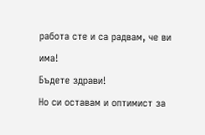работа сте и са радвам, че ви има!
Бъдете здрави!
Но си оставам и оптимист за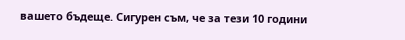вашето бъдеще. Сигурен съм, че за тези 10 години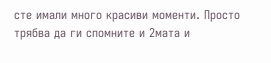сте имали много красиви моменти. Просто трябва да ги спомните и 2мата и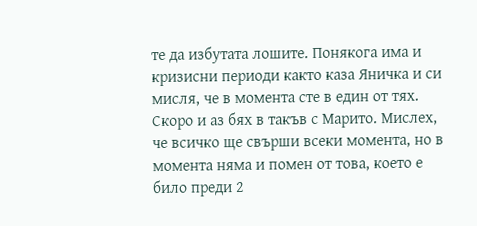те да избутата лошите. Понякога има и кризисни периоди както каза Яничка и си мисля, че в момента сте в един от тях. Скоро и аз бях в такъв с Марито. Мислех, че всичко ще свърши всеки момента, но в момента няма и помен от това, което е било преди 2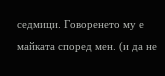седмици. Говоренето му е майката според мен. (и да не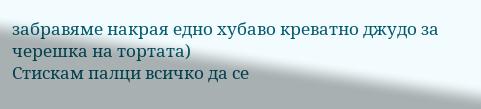забравяме накрая едно хубаво креватно джудо за черешка на тортата)
Стискам палци всичко да се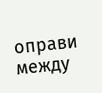оправи между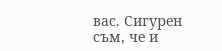вас. Сигурен съм, че и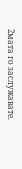2мата го заслужавате.